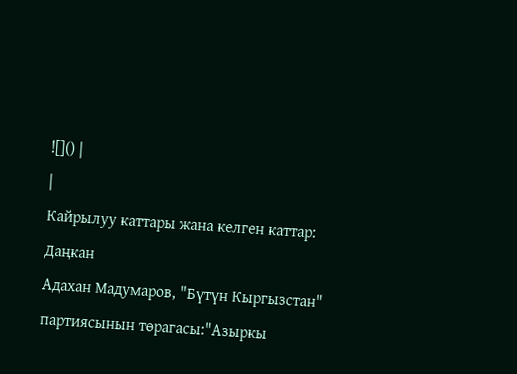![]() |
|
Кайрылуу каттары жана келген каттар:
Даңкан
Адахан Мадумаров, "Бүтүн Кыргызстан" партиясынын төрагасы:"Азыркы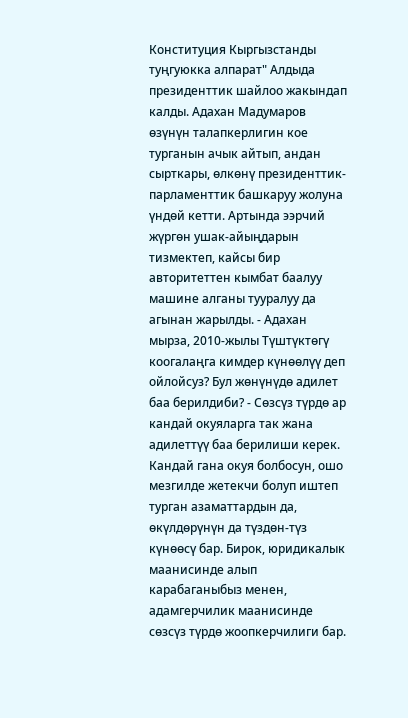Конституция Кыргызстанды туңгуюкка алпарат" Алдыда президенттик шайлоо жакындап калды. Адахан Мадумаров өзүнүн талапкерлигин кое турганын ачык айтып, андан сырткары, өлкөнү президенттик-парламенттик башкаруу жолуна үндөй кетти. Артында ээрчий жүргөн ушак-айыңдарын тизмектеп, кайсы бир авторитеттен кымбат баалуу машине алганы тууралуу да агынан жарылды. - Адахан мырза, 2010-жылы Түштүктөгү коогалаңга кимдер күнөөлүү деп ойлойсуз? Бул жөнүнүдө адилет баа берилдиби? - Сөзсүз түрдө ар кандай окуяларга так жана адилеттүү баа берилиши керек. Кандай гана окуя болбосун, ошо мезгилде жетекчи болуп иштеп турган азаматтардын да, өкүлдөрүнүн да түздөн-түз күнөөсү бар. Бирок, юридикалык маанисинде алып карабаганыбыз менен, адамгерчилик маанисинде сөзсүз түрдө жоопкерчилиги бар.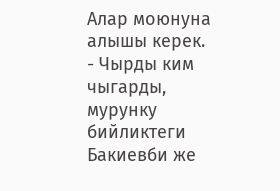Алар моюнуна алышы керек. - Чырды ким чыгарды, мурунку бийликтеги Бакиевби же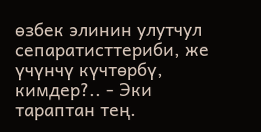өзбек элинин улутчул сепаратисттериби, же үчүнчү күчтөрбү, кимдер?.. - Эки тараптан тең.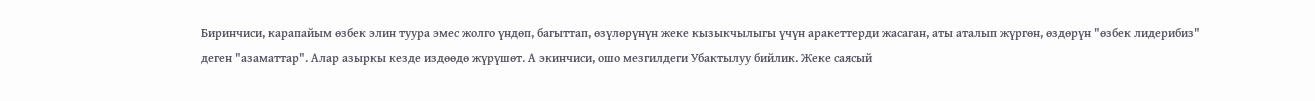Биринчиси, карапайым өзбек элин туура эмес жолго үндөп, багыттап, өзүлөрүнүн жеке кызыкчылыгы үчүн аракеттерди жасаган, аты аталып жүргөн, өздөрүн "өзбек лидерибиз" деген "азаматтар". Алар азыркы кезде издөөдө жүрүшөт. А экинчиси, ошо мезгилдеги Убактылуу бийлик. Жеке саясый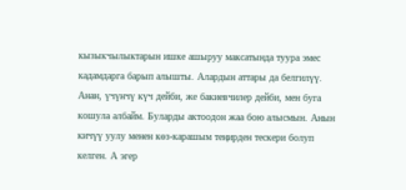кызыкчылыктарын ишке ашыруу максатында туура эмес кадамдарга барып алышты. Алардын аттары да белгилүү. Анан, үчүнчү күч дейби, же бакиевчилер дейби, мен буга кошула албайм. Буларды актоодон жаа бою алысмын. Анын кичүү уулу менен көз-карашым теңирден тескери болуп келген. А эгер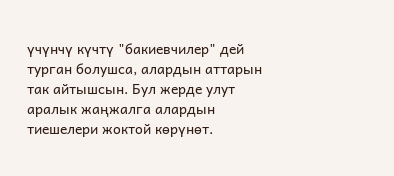үчүнчү күчтү "бакиевчилер" дей турган болушса, алардын аттарын так айтышсын. Бул жерде улут аралык жаңжалга алардын тиешелери жоктой көрүнөт.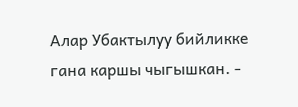Алар Убактылуу бийликке гана каршы чыгышкан. -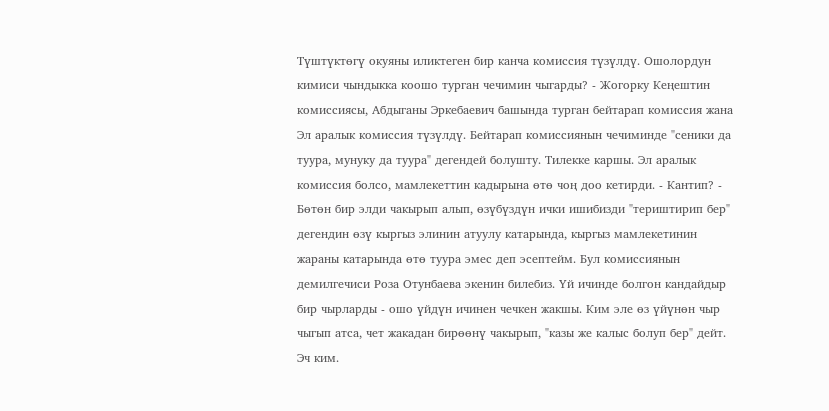Түштүктөгү окуяны иликтеген бир канча комиссия түзүлдү. Ошолордун кимиси чындыкка коошо турган чечимин чыгарды? - Жогорку Кеңештин комиссиясы, Абдыганы Эркебаевич башында турган бейтарап комиссия жана Эл аралык комиссия түзүлдү. Бейтарап комиссиянын чечиминде "сеники да туура, мунуку да туура" дегендей болушту. Тилекке каршы. Эл аралык комиссия болсо, мамлекеттин кадырына өтө чоң доо кетирди. - Кантип? - Бөтөн бир элди чакырып алып, өзүбүздүн ички ишибизди "териштирип бер" дегендин өзү кыргыз элинин атуулу катарында, кыргыз мамлекетинин жараны катарында өтө туура эмес деп эсептейм. Бул комиссиянын демилгечиси Роза Отунбаева экенин билебиз. Үй ичинде болгон кандайдыр бир чырларды - ошо үйдүн ичинен чечкен жакшы. Ким эле өз үйүнөн чыр чыгып атса, чет жакадан бирөөнү чакырып, "казы же калыс болуп бер" дейт. Эч ким.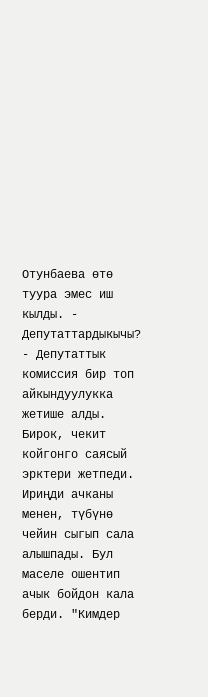Отунбаева өтө туура эмес иш кылды. - Депутаттардыкычы? - Депутаттык комиссия бир топ айкындуулукка жетише алды. Бирок, чекит койгонго саясый эрктери жетпеди. Ириңди ачканы менен, түбүнө чейин сыгып сала алышпады. Бул маселе ошентип ачык бойдон кала берди. "Кимдер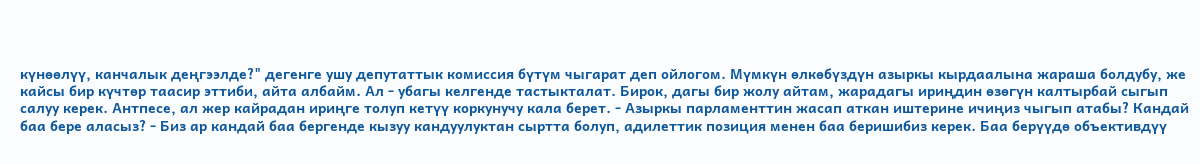күнөөлүү, канчалык деңгээлде?" дегенге ушу депутаттык комиссия бүтүм чыгарат деп ойлогом. Мүмкүн өлкөбүздүн азыркы кырдаалына жараша болдубу, же кайсы бир күчтөр таасир эттиби, айта албайм. Ал - убагы келгенде тастыкталат. Бирок, дагы бир жолу айтам, жарадагы ириңдин өзөгүн калтырбай сыгып салуу керек. Антпесе, ал жер кайрадан ириңге толуп кетүү коркунучу кала берет. - Азыркы парламенттин жасап аткан иштерине ичиңиз чыгып атабы? Кандай баа бере аласыз? - Биз ар кандай баа бергенде кызуу кандуулуктан сыртта болуп, адилеттик позиция менен баа беришибиз керек. Баа берүүдө объективдүү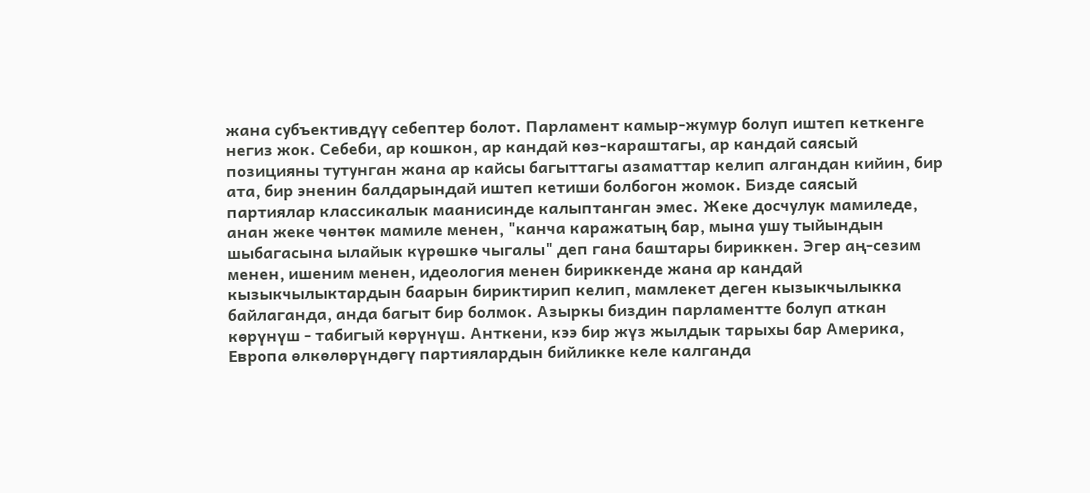жана субъективдүү себептер болот. Парламент камыр-жумур болуп иштеп кеткенге негиз жок. Себеби, ар кошкон, ар кандай көз-караштагы, ар кандай саясый позицияны тутунган жана ар кайсы багыттагы азаматтар келип алгандан кийин, бир ата, бир эненин балдарындай иштеп кетиши болбогон жомок. Бизде саясый партиялар классикалык маанисинде калыптанган эмес. Жеке досчулук мамиледе, анан жеке чөнтөк мамиле менен, "канча каражатың бар, мына ушу тыйындын шыбагасына ылайык күрөшкө чыгалы" деп гана баштары бириккен. Эгер аң-сезим менен, ишеним менен, идеология менен бириккенде жана ар кандай кызыкчылыктардын баарын бириктирип келип, мамлекет деген кызыкчылыкка байлаганда, анда багыт бир болмок. Азыркы биздин парламентте болуп аткан көрүнүш - табигый көрүнүш. Анткени, кээ бир жүз жылдык тарыхы бар Америка, Европа өлкөлөрүндөгү партиялардын бийликке келе калганда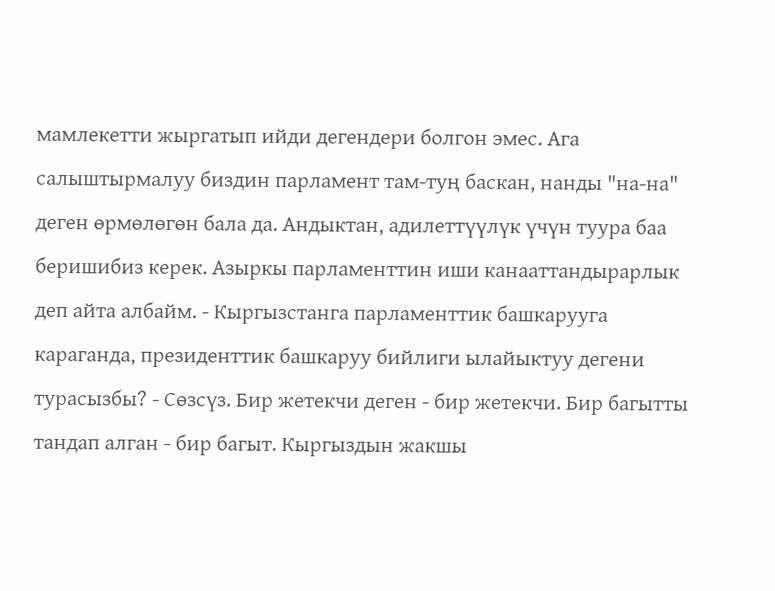мамлекетти жыргатып ийди дегендери болгон эмес. Ага салыштырмалуу биздин парламент там-туң баскан, нанды "на-на" деген өрмөлөгөн бала да. Андыктан, адилеттүүлүк үчүн туура баа беришибиз керек. Азыркы парламенттин иши канааттандырарлык деп айта албайм. - Кыргызстанга парламенттик башкарууга караганда, президенттик башкаруу бийлиги ылайыктуу дегени турасызбы? - Сөзсүз. Бир жетекчи деген - бир жетекчи. Бир багытты тандап алган - бир багыт. Кыргыздын жакшы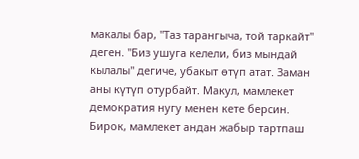макалы бар, "Таз тарангыча, той таркайт" деген. "Биз ушуга келели, биз мындай кылалы" дегиче, убакыт өтүп атат. Заман аны күтүп отурбайт. Макул, мамлекет демократия нугу менен кете берсин. Бирок, мамлекет андан жабыр тартпаш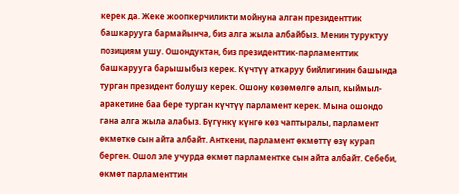керек да. Жеке жоопкерчиликти мойнуна алган президенттик башкарууга бармайынча, биз алга жыла албайбыз. Менин туруктуу позициям ушу. Ошондуктан, биз президенттик-парламенттик башкарууга барышыбыз керек. Күчтүү аткаруу бийлигинин башында турган президент болушу керек. Ошону көзөмөлгө алып, кыймыл-аракетине баа бере турган күчтүү парламент керек. Мына ошондо гана алга жыла алабыз. Бүгүнкү күнгө көз чаптыралы, парламент өкмөткө сын айта албайт. Анткени, парламент өкмөттү өзү курап берген. Ошол эле учурда өкмөт парламентке сын айта албайт. Себеби, өкмөт парламенттин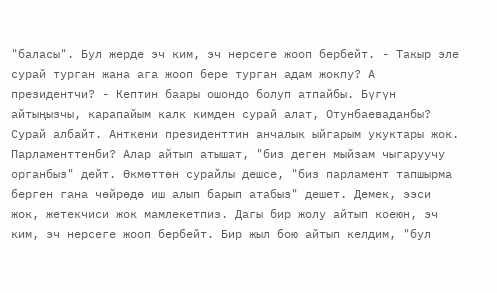"баласы". Бул жерде эч ким, эч нерсеге жооп бербейт. - Такыр эле сурай турган жана ага жооп бере турган адам жокпу? А президентчи? - Кептин баары ошондо болуп атпайбы. Бүгүн айтыңызчы, карапайым калк кимден сурай алат, Отунбаеваданбы? Сурай албайт. Анткени президенттин анчалык ыйгарым укуктары жок. Парламенттенби? Алар айтып атышат, "биз деген мыйзам чыгаруучу органбыз" дейт. Өкмөттөн сурайлы дешсе, "биз парламент тапшырма берген гана чөйрөдө иш алып барып атабыз" дешет. Демек, ээси жок, жетекчиси жок мамлекетпиз. Дагы бир жолу айтып коеюн, эч ким, эч нерсеге жооп бербейт. Бир жыл бою айтып келдим, "бул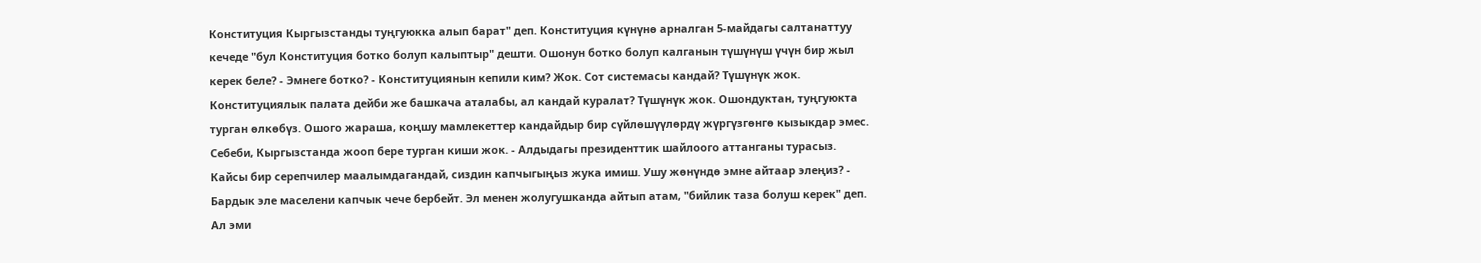Конституция Кыргызстанды туңгуюкка алып барат" деп. Конституция күнүнө арналган 5-майдагы салтанаттуу кечеде "бул Конституция ботко болуп калыптыр" дешти. Ошонун ботко болуп калганын түшүнүш үчүн бир жыл керек беле? - Эмнеге ботко? - Конституциянын кепили ким? Жок. Сот системасы кандай? Түшүнүк жок. Конституциялык палата дейби же башкача аталабы, ал кандай куралат? Түшүнүк жок. Ошондуктан, туңгуюкта турган өлкөбүз. Ошого жараша, коңшу мамлекеттер кандайдыр бир сүйлөшүүлөрдү жүргүзгөнгө кызыкдар эмес. Себеби, Кыргызстанда жооп бере турган киши жок. - Алдыдагы президенттик шайлоого аттанганы турасыз. Кайсы бир серепчилер маалымдагандай, сиздин капчыгыңыз жука имиш. Ушу жөнүндө эмне айтаар элеңиз? - Бардык эле маселени капчык чече бербейт. Эл менен жолугушканда айтып атам, "бийлик таза болуш керек" деп. Ал эми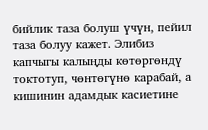бийлик таза болуш үчүн, пейил таза болуу кажет. Элибиз капчыгы калыңды көтөргөндү токтотуп, чөнтөгүнө карабай, а кишинин адамдык касиетине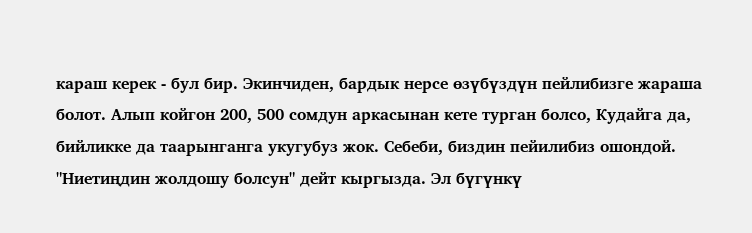караш керек - бул бир. Экинчиден, бардык нерсе өзүбүздүн пейлибизге жараша болот. Алып койгон 200, 500 сомдун аркасынан кете турган болсо, Кудайга да, бийликке да таарынганга укугубуз жок. Себеби, биздин пейилибиз ошондой. "Ниетиңдин жолдошу болсун" дейт кыргызда. Эл бүгүнкү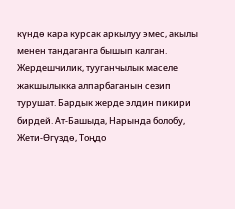күндө кара курсак аркылуу эмес, акылы менен тандаганга бышып калган. Жердешчилик, тууганчылык маселе жакшылыкка алпарбаганын сезип турушат. Бардык жерде элдин пикири бирдей. Ат-Башыда, Нарында болобу, Жети-Өгүздө, Тоңдо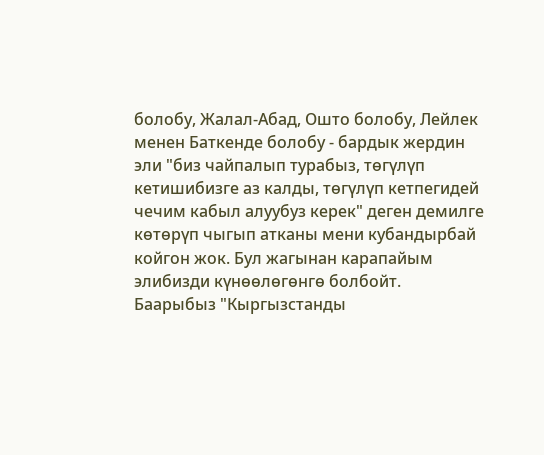болобу, Жалал-Абад, Ошто болобу, Лейлек менен Баткенде болобу - бардык жердин эли "биз чайпалып турабыз, төгүлүп кетишибизге аз калды, төгүлүп кетпегидей чечим кабыл алуубуз керек" деген демилге көтөрүп чыгып атканы мени кубандырбай койгон жок. Бул жагынан карапайым элибизди күнөөлөгөнгө болбойт. Баарыбыз "Кыргызстанды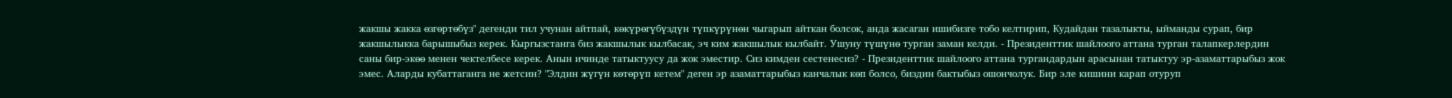жакшы жакка өзгөртөбүз" дегенди тил учунан айтпай, көкүрөгүбүздүн түпкүрүнөн чыгарып айткан болсок, анда жасаган ишибизге тобо келтирип, Кудайдан тазалыкты, ыйманды сурап, бир жакшылыкка барышыбыз керек. Кыргызстанга биз жакшылык кылбасак, эч ким жакшылык кылбайт. Ушуну түшүнө турган заман келди. - Президенттик шайлоого аттана турган талапкерлердин саны бир-экөө менен чектелбесе керек. Анын ичинде татыктуусу да жок эместир. Сиз кимден сестенесиз? - Президенттик шайлоого аттана тургандардын арасынан татыктуу эр-азаматтарыбыз жок эмес. Аларды кубаттаганга не жетсин? "Элдин жүгүн көтөрүп кетем" деген эр азаматтарыбыз канчалык көп болсо, биздин бактыбыз ошончолук. Бир эле кишини карап отуруп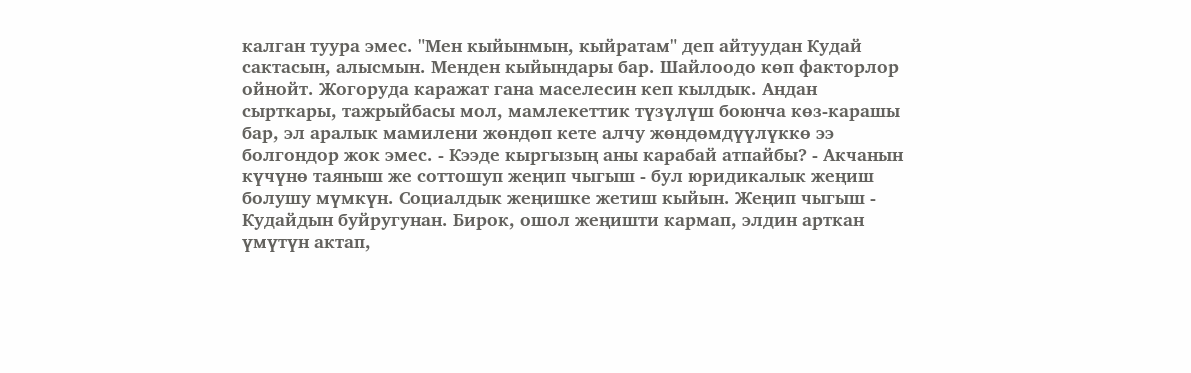калган туура эмес. "Мен кыйынмын, кыйратам" деп айтуудан Кудай сактасын, алысмын. Менден кыйындары бар. Шайлоодо көп факторлор ойнойт. Жогоруда каражат гана маселесин кеп кылдык. Андан сырткары, тажрыйбасы мол, мамлекеттик түзүлүш боюнча көз-карашы бар, эл аралык мамилени жөндөп кете алчу жөндөмдүүлүккө ээ болгондор жок эмес. - Кээде кыргызың аны карабай атпайбы? - Акчанын күчүнө таяныш же соттошуп жеңип чыгыш - бул юридикалык жеңиш болушу мүмкүн. Социалдык жеңишке жетиш кыйын. Жеңип чыгыш - Кудайдын буйругунан. Бирок, ошол жеңишти кармап, элдин арткан үмүтүн актап,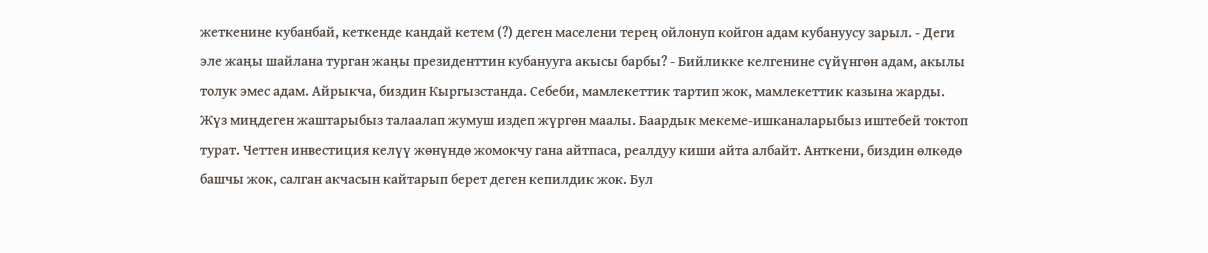жеткенине кубанбай, кеткенде кандай кетем (?) деген маселени терең ойлонуп койгон адам кубануусу зарыл. - Деги эле жаңы шайлана турган жаңы президенттин кубанууга акысы барбы? - Бийликке келгенине сүйүнгөн адам, акылы толук эмес адам. Айрыкча, биздин Кыргызстанда. Себеби, мамлекеттик тартип жок, мамлекеттик казына жарды. Жүз миңдеген жаштарыбыз талаалап жумуш издеп жүргөн маалы. Баардык мекеме-ишканаларыбыз иштебей токтоп турат. Четтен инвестиция келүү жөнүндө жомокчу гана айтпаса, реалдуу киши айта албайт. Анткени, биздин өлкөдө башчы жок, салган акчасын кайтарып берет деген кепилдик жок. Бул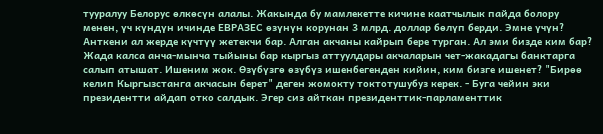тууралуу Белорус өлкөсүн алалы. Жакында бу мамлекетте кичине каатчылык пайда болору менен, үч күндүн ичинде ЕВРАЗЕС өзүнүн корунан 3 млрд. доллар бөлүп берди. Эмне үчүн? Анткени ал жерде күчтүү жетекчи бар. Алган акчаны кайрып бере турган. Ал эми бизде ким бар? Жада калса анча-мынча тыйыны бар кыргыз аттуулдары акчаларын чет-жакадагы банктарга салып атышат. Ишеним жок. Өзүбүзгө өзүбүз ишенбегенден кийин, ким бизге ишенет? "Бирөө келип Кыргызстанга акчасын берет" деген жомокту токтотушубуз керек. - Буга чейин эки президентти айдап отко салдык. Эгер сиз айткан президенттик-парламенттик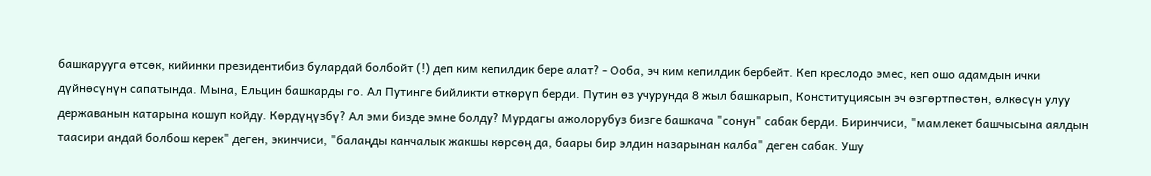башкарууга өтсөк, кийинки президентибиз булардай болбойт (!) деп ким кепилдик бере алат? - Ооба, эч ким кепилдик бербейт. Кеп креслодо эмес, кеп ошо адамдын ички дүйнөсүнүн сапатында. Мына, Ельцин башкарды го. Ал Путинге бийликти өткөрүп берди. Путин өз учурунда 8 жыл башкарып, Конституциясын эч өзгөртпөстөн, өлкөсүн улуу державанын катарына кошуп койду. Көрдүңүзбү? Ал эми бизде эмне болду? Мурдагы ажолорубуз бизге башкача "сонун" сабак берди. Биринчиси, "мамлекет башчысына аялдын таасири андай болбош керек" деген, экинчиси, "балаңды канчалык жакшы көрсөң да, баары бир элдин назарынан калба" деген сабак. Ушу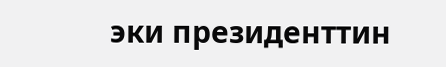эки президенттин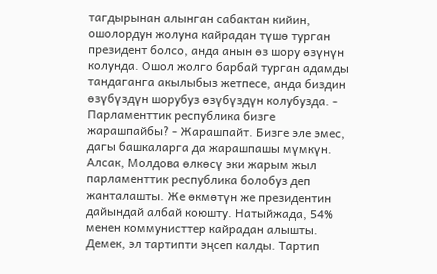тагдырынан алынган сабактан кийин, ошолордун жолуна кайрадан түшө турган президент болсо, анда анын өз шору өзүнүн колунда. Ошол жолго барбай турган адамды тандаганга акылыбыз жетпесе, анда биздин өзүбүздүн шорубуз өзүбүздүн колубузда. - Парламенттик республика бизге жарашпайбы? - Жарашпайт. Бизге эле эмес, дагы башкаларга да жарашпашы мүмкүн. Алсак, Молдова өлкөсү эки жарым жыл парламенттик республика болобуз деп жанталашты. Же өкмөтүн же президентин дайындай албай коюшту. Натыйжада, 54% менен коммунисттер кайрадан алышты. Демек, эл тартипти эңсеп калды. Тартип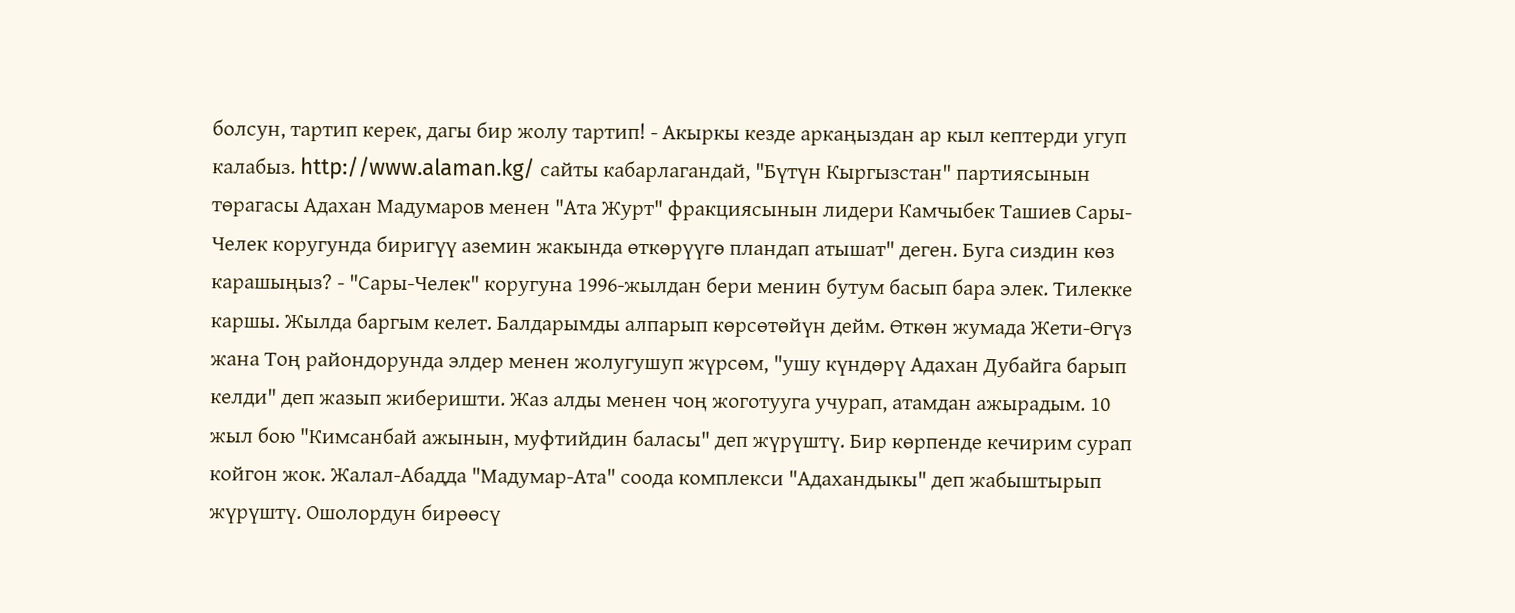болсун, тартип керек, дагы бир жолу тартип! - Акыркы кезде аркаңыздан ар кыл кептерди угуп калабыз. http://www.alaman.kg/ сайты кабарлагандай, "Бүтүн Кыргызстан" партиясынын төрагасы Адахан Мадумаров менен "Ата Журт" фракциясынын лидери Камчыбек Ташиев Сары-Челек коругунда биригүү аземин жакында өткөрүүгө пландап атышат" деген. Буга сиздин көз карашыңыз? - "Сары-Челек" коругуна 1996-жылдан бери менин бутум басып бара элек. Тилекке каршы. Жылда баргым келет. Балдарымды алпарып көрсөтөйүн дейм. Өткөн жумада Жети-Өгүз жана Тоң райондорунда элдер менен жолугушуп жүрсөм, "ушу күндөрү Адахан Дубайга барып келди" деп жазып жиберишти. Жаз алды менен чоң жоготууга учурап, атамдан ажырадым. 10 жыл бою "Кимсанбай ажынын, муфтийдин баласы" деп жүрүштү. Бир көрпенде кечирим сурап койгон жок. Жалал-Абадда "Мадумар-Ата" соода комплекси "Адахандыкы" деп жабыштырып жүрүштү. Ошолордун бирөөсү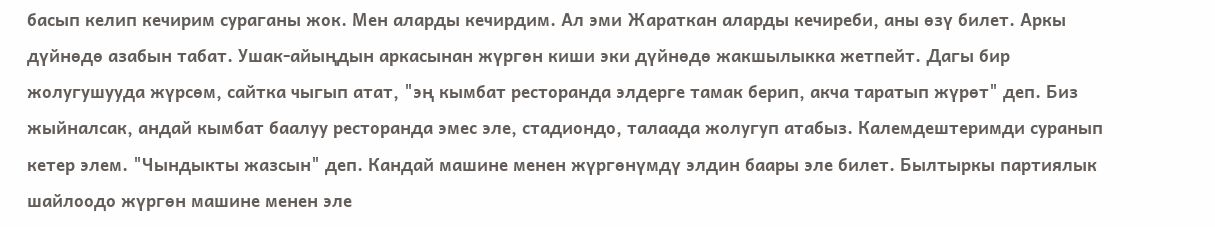басып келип кечирим сураганы жок. Мен аларды кечирдим. Ал эми Жараткан аларды кечиреби, аны өзү билет. Аркы дүйнөдө азабын табат. Ушак-айыңдын аркасынан жүргөн киши эки дүйнөдө жакшылыкка жетпейт. Дагы бир жолугушууда жүрсөм, сайтка чыгып атат, "эң кымбат ресторанда элдерге тамак берип, акча таратып жүрөт" деп. Биз жыйналсак, андай кымбат баалуу ресторанда эмес эле, стадиондо, талаада жолугуп атабыз. Калемдештеримди суранып кетер элем. "Чындыкты жазсын" деп. Кандай машине менен жүргөнүмдү элдин баары эле билет. Былтыркы партиялык шайлоодо жүргөн машине менен эле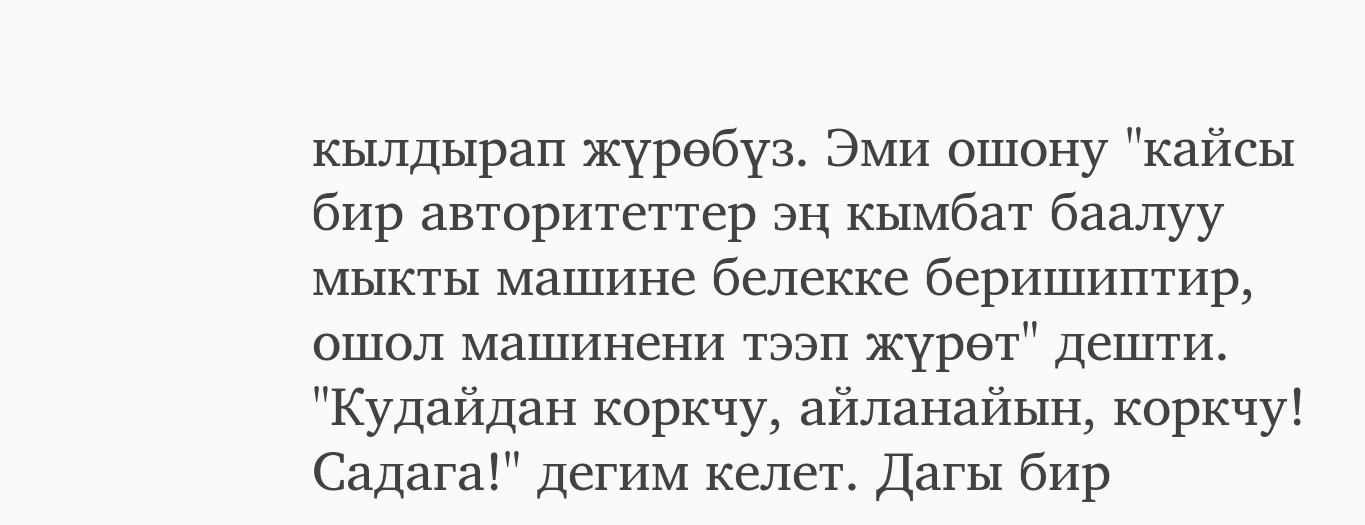кылдырап жүрөбүз. Эми ошону "кайсы бир авторитеттер эң кымбат баалуу мыкты машине белекке беришиптир, ошол машинени тээп жүрөт" дешти. "Кудайдан коркчу, айланайын, коркчу! Садага!" дегим келет. Дагы бир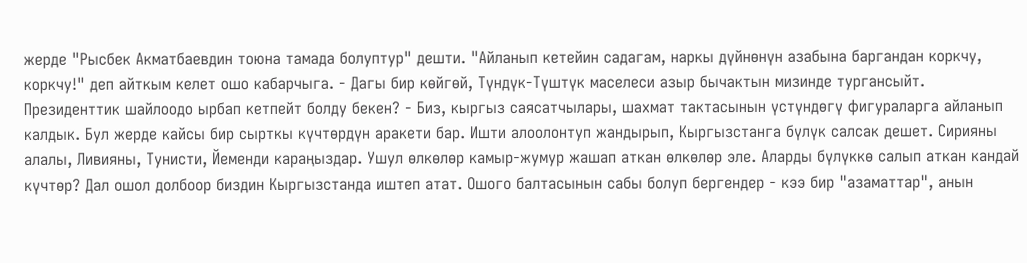жерде "Рысбек Акматбаевдин тоюна тамада болуптур" дешти. "Айланып кетейин садагам, наркы дүйнөнүн азабына баргандан коркчу, коркчу!" деп айткым келет ошо кабарчыга. - Дагы бир көйгөй, Түндүк-Түштүк маселеси азыр бычактын мизинде тургансыйт. Президенттик шайлоодо ырбап кетпейт болду бекен? - Биз, кыргыз саясатчылары, шахмат тактасынын үстүндөгү фигураларга айланып калдык. Бул жерде кайсы бир сырткы күчтөрдүн аракети бар. Ишти алоолонтуп жандырып, Кыргызстанга бүлүк салсак дешет. Сирияны алалы, Ливияны, Тунисти, Йеменди караңыздар. Ушул өлкөлөр камыр-жумур жашап аткан өлкөлөр эле. Аларды бүлүккө салып аткан кандай күчтөр? Дал ошол долбоор биздин Кыргызстанда иштеп атат. Ошого балтасынын сабы болуп бергендер - кээ бир "азаматтар", анын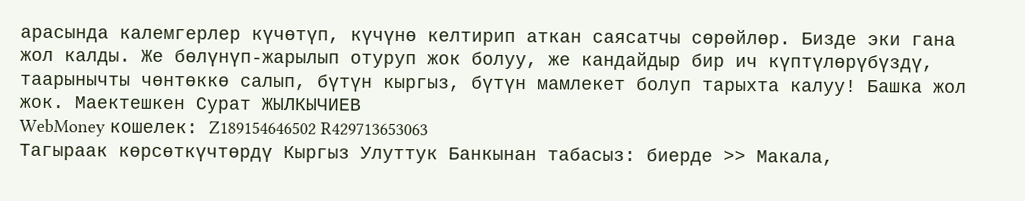арасында калемгерлер күчөтүп, күчүнө келтирип аткан саясатчы сөрөйлөр. Бизде эки гана жол калды. Же бөлүнүп-жарылып отуруп жок болуу, же кандайдыр бир ич күптүлөрүбүздү, таарынычты чөнтөккө салып, бүтүн кыргыз, бүтүн мамлекет болуп тарыхта калуу! Башка жол жок. Маектешкен Сурат ЖЫЛКЫЧИЕВ
WebMoney кошелек: Z189154646502 R429713653063
Тагыраак көрсөткүчтөрдү Кыргыз Улуттук Банкынан табасыз: биерде >> Макала,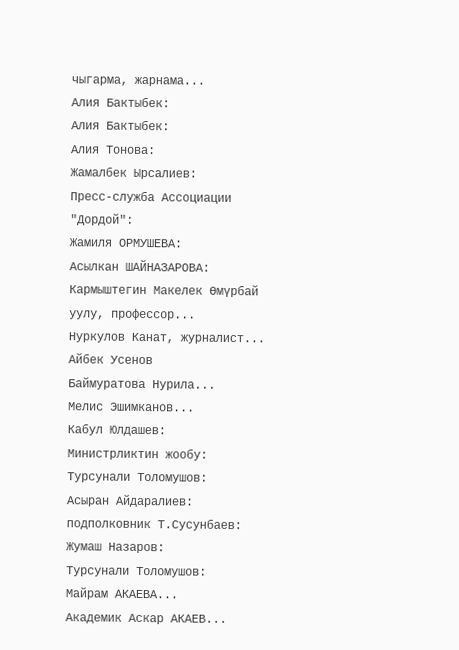чыгарма, жарнама...
Алия Бактыбек:
Алия Бактыбек:
Алия Тонова:
Жамалбек Ырсалиев:
Пресс-служба Ассоциации "Дордой":
Жамиля ОРМУШЕВА:
Асылкан ШАЙНАЗАРОВА: Кармыштегин Макелек Өмүрбай уулу, профессор...
Нуркулов Канат, журналист... Айбек Усенов
Баймуратова Нурила...
Мелис Эшимканов...
Кабул Юлдашев:
Министрликтин жообу:
Турсунали Толомушов:
Асыран Айдаралиев:
подполковник Т.Сусунбаев:
Жумаш Назаров:
Турсунали Толомушов:
Майрам АКАЕВА...
Академик Аскар АКАЕВ...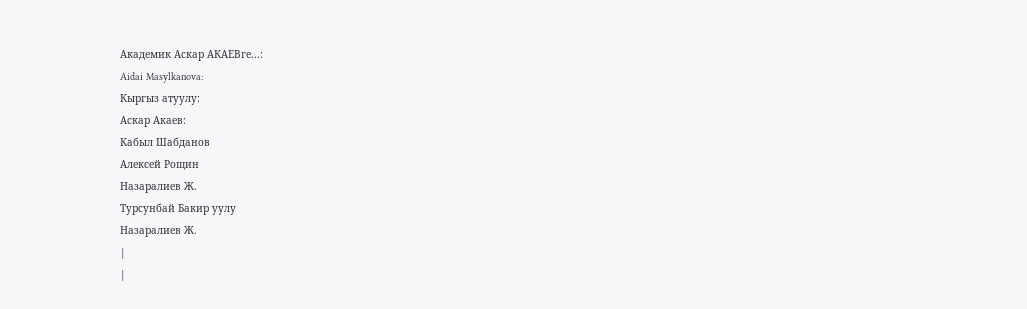Академик Аскар АКАЕВге...:
Aidai Masylkanova:
Кыргыз атуулу:
Аскар Акаев:
Кабыл Шабданов
Алексей Рощин
Назаралиев Ж.
Турсунбай Бакир уулу
Назаралиев Ж.
|
|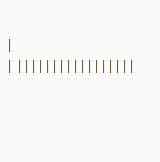|
| |||||||||||||||||